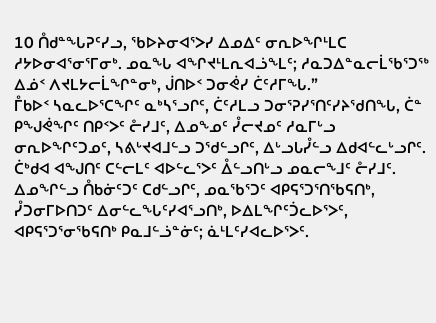10 ᑍᑯᓐᖓᕈᑦᓯᓗ, ᖃᐅᔨᓂᐊᕐᐳᓯ ᐃᓄᐃᑦ ᓂᕆᐅᖏᒻᒪᑕ ᓱᔭᐅᓂᐊᕐᓂᕐᒥᓂᒃ. ᓄᓇᖓ ᐊᖏᔪᒻᒪᕆᐊᓘᖕᒪᑦ; ᓱᓇᑐᐃᓐᓇᓕᒫᖃᕐᑐᖅ ᐃᓅᑉ ᐱᔪᒪᔭᓕᒫᖏᓐᓂᒃ, ᒎᑎᐅᑉ ᑐᓂᕚᓯ ᑖᑦᓱᒥᖓ.”
ᒤᑲᐅᑉ ᓴᓇᓚᐅᕐᑕᖏᑦ ᓇᒃᓴᕐᓗᒋᑦ, ᑖᑦᓱᒪᓗ ᑐᓂᕐᕈᓯᕐᑎᑦᓯᔨᖁᑎᖓ, ᑖᓐ ᑭᖑᕚᖏᑦ ᑎᑭᑉᐳᑦ ᓔᓯᒧᑦ, ᐃᓄᖕᓄᑦ ᓮᓕᔪᓄᑦ ᓱᓇᒥᒡᓗ ᓂᕆᐅᖏᑦᑐᓄᑦ, ᓴᕕᒡᔪᐊᒧᓪᓗ ᑐᖁᓪᓗᒋᑦ, ᐃᒡᓗᒐᓮᓪᓗ ᐃᑯᐊᓪᓚᒡᓗᒋᑦ.
ᑖᒃᑯᐊ ᐊᖑᑎᑦ ᑕᓪᓕᒪᑦ ᐊᐅᓪᓚᕐᐳᑦ ᐂᓪᓗᑎᒡᓗ ᓄᓇᓕᖕᒧᑦ ᓔᓯᒧᑦ. ᐃᓄᖏᓪᓗ ᑍᑲᓃᑦᑐᑦ ᑕᑯᓪᓗᒋᑦ, ᓄᓇᖃᕐᑐᑦ ᐊᑭᕋᕐᑐᕐᑎᖃᕋᑎᒃ, ᓮᑐᓂᒥᐅᑎᑐᑦ ᐃᓂᓪᓚᖓᑦᓯᐊᕐᓗᑎᒃ, ᐅᐃᒪᖏᑦᑑᓚᐅᕐᐳᑦ, ᐊᑭᕋᕐᑐᕐᓂᖃᕋᑎᒃ ᑭᓇᒧᓪᓘᓐᓃᑦ; ᓈᒻᒪᑦᓯᐊᓚᐅᕐᐳᑦ.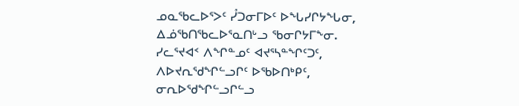ᓄᓇᖃᓚᐅᕐᐳᑦ ᓮᑐᓂᒥᐅᑦ ᐅᖓᓯᒋᔭᖓᓂ, ᐃᓅᖃᑎᖃᓚᐅᕐᓇᑎᒡᓗ ᖃᓂᒋᔭᒥᖕᓂ.
ᓯᓚᕐᔪᐊᑉ ᐱᖏᓐᓄᑦ ᐊᔪᕐᓴᓐᖏᑦᑐᑦ, ᐱᐅᔪᕆᖁᖏᓪᓗᒋᑦ ᐅᖃᐅᑎᒃᑭᑦ, ᓂᕆᐅᖁᖏᓪᓗᒋᓪᓗ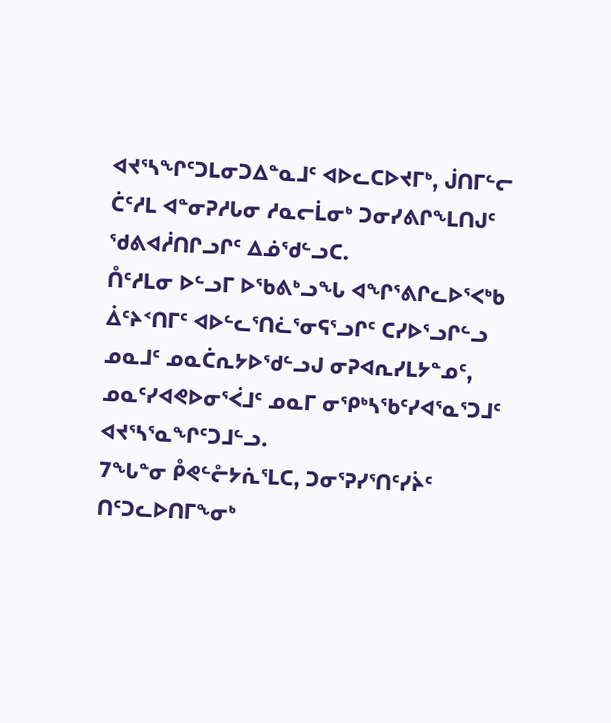ᐊᔪᕐᓴᖏᑦᑐᒪᓂᑐᐃᓐᓇᒧᑦ ᐊᐅᓚᑕᐅᔪᒥᒃ, ᒎᑎᒥᓪᓕ ᑖᑦᓱᒪ ᐊᓐᓂᕈᓱᒐᓂ ᓱᓇᓕᒫᓂᒃ ᑐᓂᓯᕕᒋᖕᒪᑎᒍᑦ ᖁᕕᐊᓲᑎᒋᓗᒋᑦ ᐃᓅᖁᓪᓗᑕ.
ᑍᑦᓱᒪᓂ ᐅᓪᓗᒥ ᐅᖃᕕᒃᓗᖓ ᐊᖏᕐᕕᒋᓚᐅᕐᐸᒃᑲ ᐄᑦᔨᑉᑎᒥᑦ ᐊᐅᓪᓚᕐᑎᓛᕐᓂᕋᕐᓗᒋᑦ ᑕᓯᐅᕐᓗᒋᓪᓗ ᓄᓇᒧᑦ ᓄᓇᑖᕆᔭᐅᖁᓪᓗᒍ ᓂᕈᐊᕆᓯᒪᔭᓐᓄᑦ, ᓄᓇᑦᓯᐊᕙᐅᓂᕐᐹᒧᑦ ᓄᓇᒥ ᓂᕿᒃᓴᖃᑦᓯᐊᕐᓇᕐᑐᒧᑦ ᐊᔪᕐᓴᕐᓇᖏᑦᑐᒧᓪᓗ.
7ᖓᓐᓂ ᑬᕙᓪᓔᔭᕇᕐᒪᑕ, ᑐᓂᕐᕈᓯᕐᑎᑦᓯᔩᑦ ᑎᑦᑐᓚᐅᑎᒥᖕᓂᒃ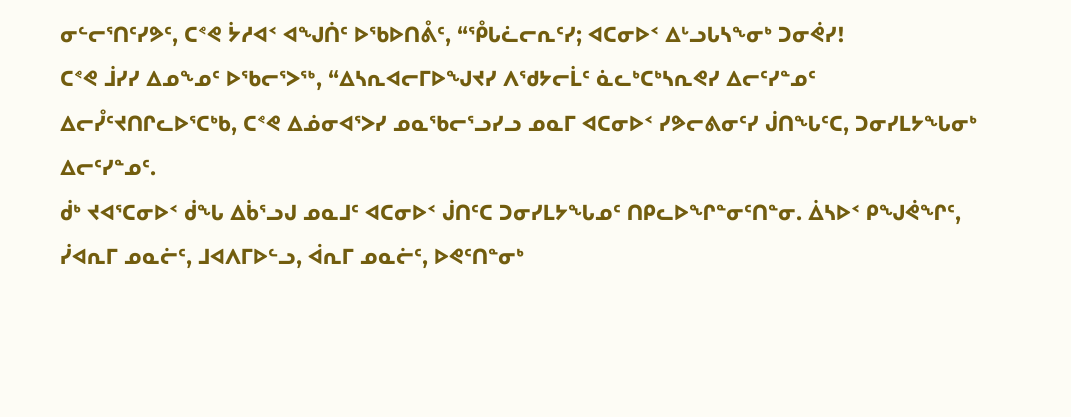ᓂᓪᓕᕐᑎᑦᓯᕗᑦ, ᑕᕝᕙ ᔮᓱᐊᑉ ᐊᖑᑏᑦ ᐅᖃᐅᑎᕔᑦ, “ᕾᒐᓛᓕᕆᑦᓯ; ᐊᑕᓂᐅᑉ ᐃᒡᓗᒐᓴᖕᓂᒃ ᑐᓂᕚᓯ!
ᑕᕝᕙ ᒨᓯᓯ ᐃᓄᖕᓄᑦ ᐅᖃᓕᕐᐳᖅ, “ᐃᓴᕆᐊᓕᒥᐅᖑᔪᓯ ᐱᖁᔭᓕᒫᑦ ᓈᓚᒃᑕᒃᓴᕆᕙᓯ ᐃᓕᑦᓯᓐᓄᑦ ᐃᓕᓮᑦᔪᑎᒋᓚᐅᕐᑕᒃᑲ, ᑕᕝᕙ ᐃᓅᓂᐊᕐᐳᓯ ᓄᓇᖃᓕᕐᓗᓯᓗ ᓄᓇᒥ ᐊᑕᓂᐅᑉ ᓯᕗᓕᕕᓂᑦᓯ ᒎᑎᖓᑦᑕ, ᑐᓂᓯᒪᔭᖓᓂᒃ ᐃᓕᑦᓯᓐᓄᑦ.
ᑰᒃ ᔪᐊᕐᑕᓂᐅᑉ ᑰᖓ ᐃᑳᕐᓗᒍ ᓄᓇᒧᑦ ᐊᑕᓂᐅᑉ ᒎᑎᑦᑕ ᑐᓂᓯᒪᔭᖓᓄᑦ ᑎᑭᓚᐅᖏᓐᓂᑦᑎᓐᓂ. ᐄᓴᐅᑉ ᑭᖑᕚᖏᑦ, ᓰᐊᕆᒥ ᓄᓇᓖᑦ, ᒧᐊᐱᒥᐅᓪᓗ, ᐋᕆᒥ ᓄᓇᓖᑦ, ᐅᕙᑦᑎᓐᓂᒃ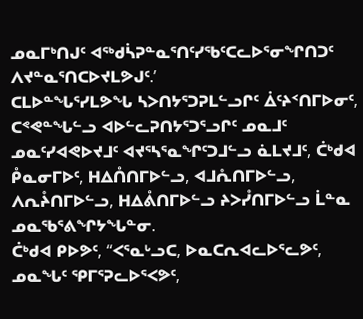ᓄᓇᒥᒃᑎᒍᑦ ᐊᖅᑯᓵᕈᓐᓇᕐᑎᑦᓯᖃᑦᑕᓚᐅᕐᓂᖏᑎᑐᑦ ᐱᔪᓐᓇᕐᑎᑕᐅᔪᒪᕗᒍᑦ.’
ᑕᒪᐅᓐᖓᕐᓯᒪᕗᖓ ᓴᐳᑎᔭᕐᑐᕈᒪᓪᓗᒋᑦ ᐄᑦᔨᑉᑎᒥᐅᓂᑦ, ᑕᕝᕙᓐᖓᓪᓗ ᐊᐅᓪᓚᕈᑎᔭᕐᑐᕐᓗᒋᑦ ᓄᓇᒧᑦ ᓄᓇᑦᓯᐊᕙᐅᔪᒧᑦ ᐊᔪᕐᓴᕐᓇᖏᑦᑐᒧᓪᓗ ᓈᒪᔪᒧᑦ, ᑖᒃᑯᐊ ᑬᓇᓂᒥᐅᑦ, ᕼᐃᑍᑎᒥᐅᓪᓗ, ᐊᒧᕅᑎᒥᐅᓪᓗ, ᐱᕆᔧᑎᒥᐅᓪᓗ, ᕼᐃᕔᑎᒥᐅᓪᓗ ᔨᐳᓮᑎᒥᐅᓪᓗ ᒫᓐᓇ ᓄᓇᖃᕐᕕᖏᔭᖓᓐᓂ.
ᑖᒃᑯᐊ ᑭᐅᕗᑦ, “ᐸᕐᓇᒡᓗᑕ, ᐅᓇᑕᕆᐊᓚᐅᕐᓚᕗᑦ, ᓄᓇᖓᑦ ᕿᒥᕐᕈᓚᐅᕐᐸᕗᑦ,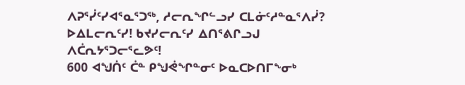ᐱᕈᕐᓰᑦᓯᐊᕐᓇᕐᑐᖅ, ᓱᓕᕆᖏᓪᓗᓯ ᑕᒪᓃᑦᓱᓐᓇᕐᐱᓰ? ᐅᐃᒪᓕᕆᑦᓯ! ᑲᔪᓯᓕᕆᑦᓯ ᐃᑎᕐᕕᒋᓗᒍ ᐱᑖᕆᔭᕐᑐᓕᕐᓚᕗᑦ!
600 ᐊᖑᑏᑦ ᑖᓐ ᑭᖑᕚᖏᓐᓂᑦ ᐅᓇᑕᐅᑎᒥᖕᓂᒃ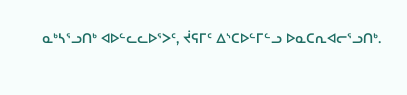ᓇᒃᓴᕐᓗᑎᒃ ᐊᐅᓪᓚᓚᐅᕐᐳᑦ, ᔫᕋᒥᑦ ᐃᔅᑕᐅᓪᒥᓪᓗ ᐅᓇᑕᕆᐊᓕᕐᓗᑎᒃ.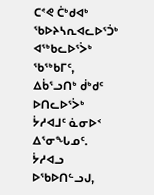ᑕᕝᕙ ᑖᒃᑯᐊᒃ ᖃᐅᔨᓴᕆᐊᓚᐅᕐᑑᒃ ᐊᖅᑲᓚᐅᕐᐴᒃ ᖃᖅᑲᒥᑦ, ᐃᑳᕐᓗᑎᒃ ᑰᒃᑯᑦ ᐅᑎᓚᐅᕐᐴᒃ ᔮᓱᐊᒧᑦ ᓈᓂᐅᑉ ᐃᕐᓂᖓᓄᑦ.
ᔮᓱᐊᓗ ᐅᖃᐅᑎᓪᓗᒍ,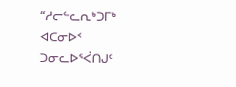“ᓱᓕᓪᓚᕆᒃᑐᒥᒃ ᐊᑕᓂᐅᑉ ᑐᓂᓚᐅᕐᐹᑎᒍᑦ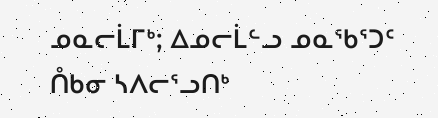ᓄᓇᓕᒫᒥᒃ; ᐃᓄᓕᒫᓪᓗ ᓄᓇᖃᕐᑐᑦ ᑍᑲᓂ ᓴᐱᓕᕐᓗᑎᒃ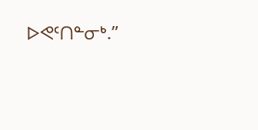ᐅᕙᑦᑎᓐᓂᒃ.”